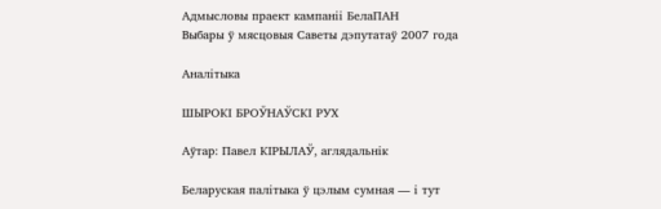Адмысловы праект кампанii БелаПАН
Выбары ў мясцовыя Саветы дэпутатаў 2007 года

Аналітыка

ШЫРОКІ БРОЎНАЎСКІ РУХ

Аўтар: Павел КІРЫЛАЎ, аглядальнік

Беларуская палітыка ў цэлым сумная — і тут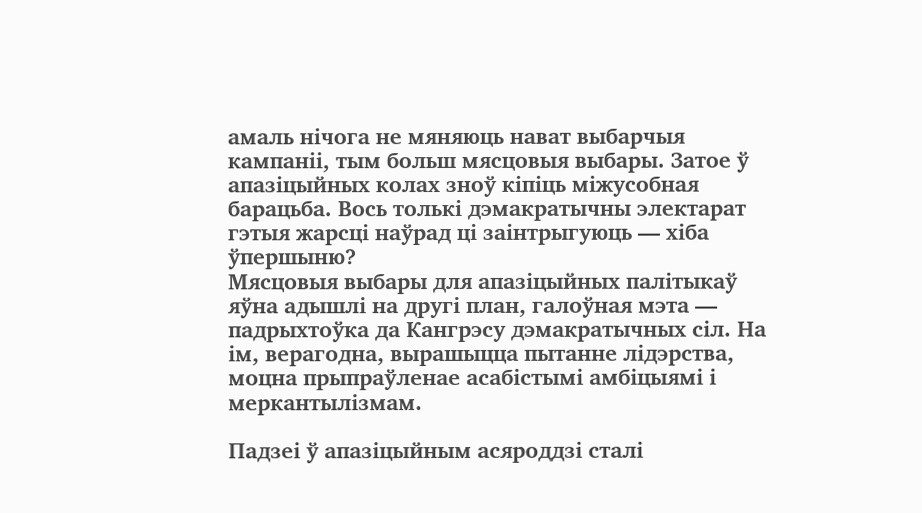амаль нічога не мяняюць нават выбарчыя кампаніі, тым больш мясцовыя выбары. Затое ў апазіцыйных колах зноў кіпіць міжусобная барацьба. Вось толькі дэмакратычны электарат гэтыя жарсці наўрад ці заінтрыгуюць — хіба ўпершыню?
Мясцовыя выбары для апазіцыйных палітыкаў яўна адышлі на другі план, галоўная мэта — падрыхтоўка да Кангрэсу дэмакратычных сіл. На ім, верагодна, вырашыцца пытанне лідэрства, моцна прыпраўленае асабістымі амбіцыямі і меркантылізмам.

Падзеі ў апазіцыйным асяроддзі сталі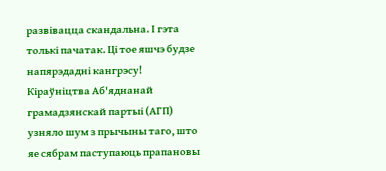развівацца скандальна. І гэта толькі пачатак. Ці тое яшчэ будзе напярэдадні кангрэсу! Кіраўніцтва Аб'яднанай грамадзянскай партыі (АГП) узняло шум з прычыны таго, што яе сябрам паступаюць прапановы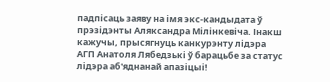падпісаць заяву на імя экс-кандыдата ў прэзідэнты Аляксандра Мілінкевіча. Інакш кажучы, прысягнуць канкурэнту лідэра АГП Анатоля Лябедзькі ў барацьбе за статус лідэра аб'яднанай апазіцыі!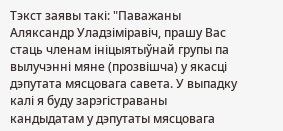Тэкст заявы такі: "Паважаны Аляксандр Уладзіміравіч, прашу Вас стаць членам ініцыятыўнай групы па вылучэнні мяне (прозвішча) у якасці дэпутата мясцовага савета. У выпадку калі я буду зарэгістраваны кандыдатам у дэпутаты мясцовага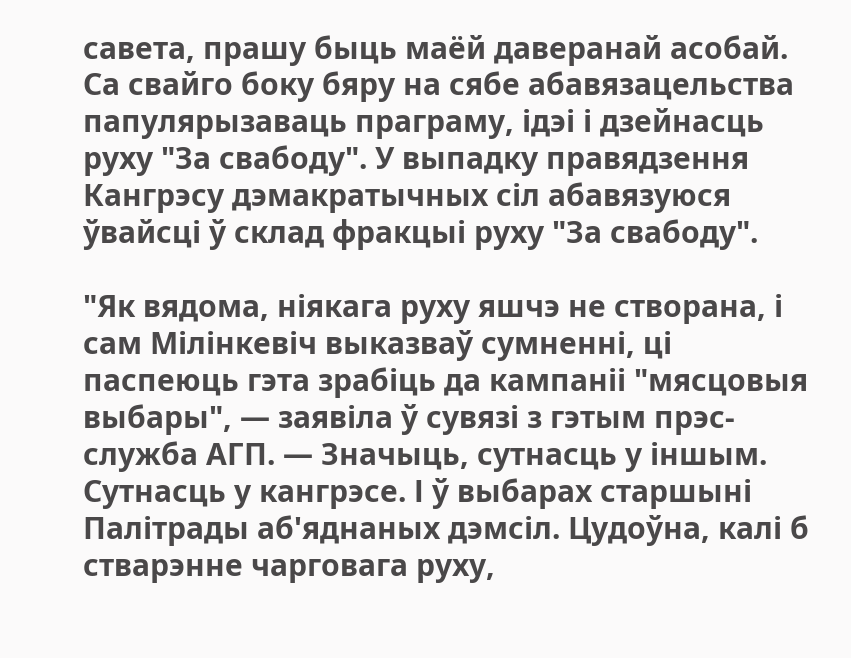савета, прашу быць маёй даверанай асобай. Са свайго боку бяру на сябе абавязацельства папулярызаваць праграму, ідэі і дзейнасць руху "За свабоду". У выпадку правядзення Кангрэсу дэмакратычных сіл абавязуюся ўвайсці ў склад фракцыі руху "За свабоду".

"Як вядома, ніякага руху яшчэ не створана, і сам Мілінкевіч выказваў сумненні, ці паспеюць гэта зрабіць да кампаніі "мясцовыя выбары", — заявіла ў сувязі з гэтым прэс-служба АГП. — Значыць, сутнасць у іншым. Сутнасць у кангрэсе. І ў выбарах старшыні Палітрады аб'яднаных дэмсіл. Цудоўна, калі б стварэнне чарговага руху,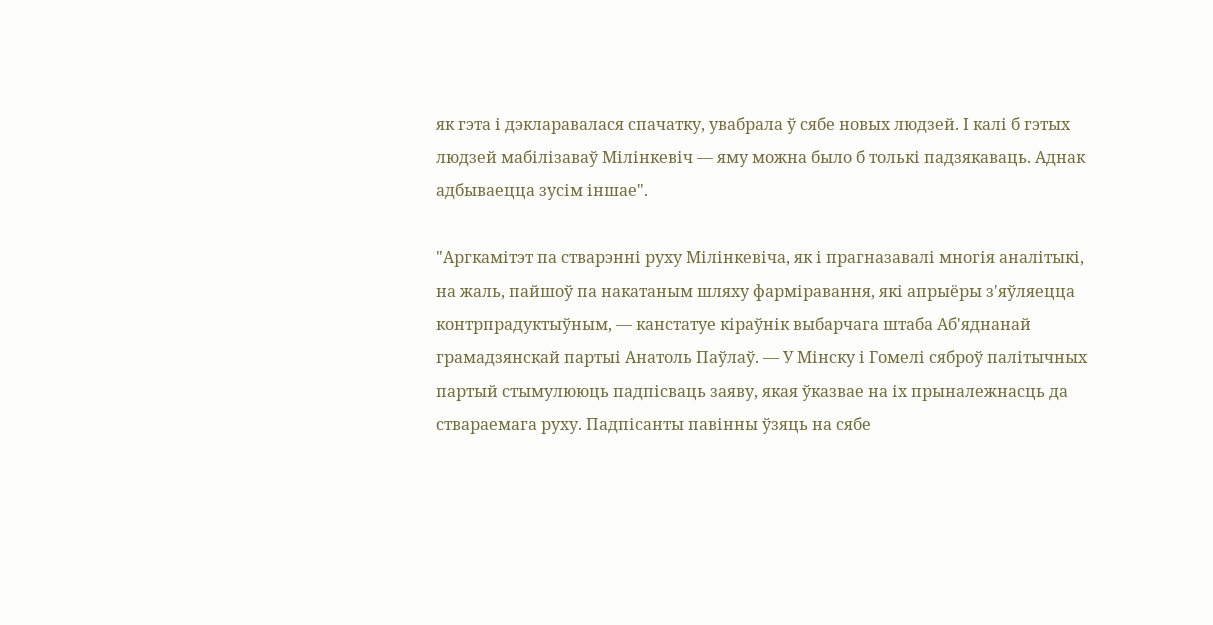як гэта і дэкларавалася спачатку, увабрала ў сябе новых людзей. І калі б гэтых людзей мабілізаваў Мілінкевіч — яму можна было б толькі падзякаваць. Аднак адбываецца зусім іншае".

"Аргкамітэт па стварэнні руху Мілінкевіча, як і прагназавалі многія аналітыкі, на жаль, пайшоў па накатаным шляху фарміравання, які апрыёры з'яўляецца контрпрадуктыўным, — канстатуе кіраўнік выбарчага штаба Аб'яднанай грамадзянскай партыі Анатоль Паўлаў. — У Мінску і Гомелі сяброў палітычных партый стымулююць падпісваць заяву, якая ўказвае на іх прыналежнасць да ствараемага руху. Падпісанты павінны ўзяць на сябе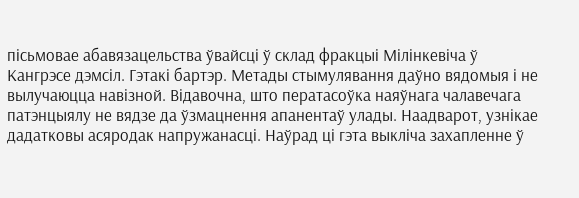пісьмовае абавязацельства ўвайсці ў склад фракцыі Мілінкевіча ў Кангрэсе дэмсіл. Гэтакі бартэр. Метады стымулявання даўно вядомыя і не вылучаюцца навізной. Відавочна, што ператасоўка наяўнага чалавечага патэнцыялу не вядзе да ўзмацнення апанентаў улады. Наадварот, узнікае дадатковы асяродак напружанасці. Наўрад ці гэта выкліча захапленне ў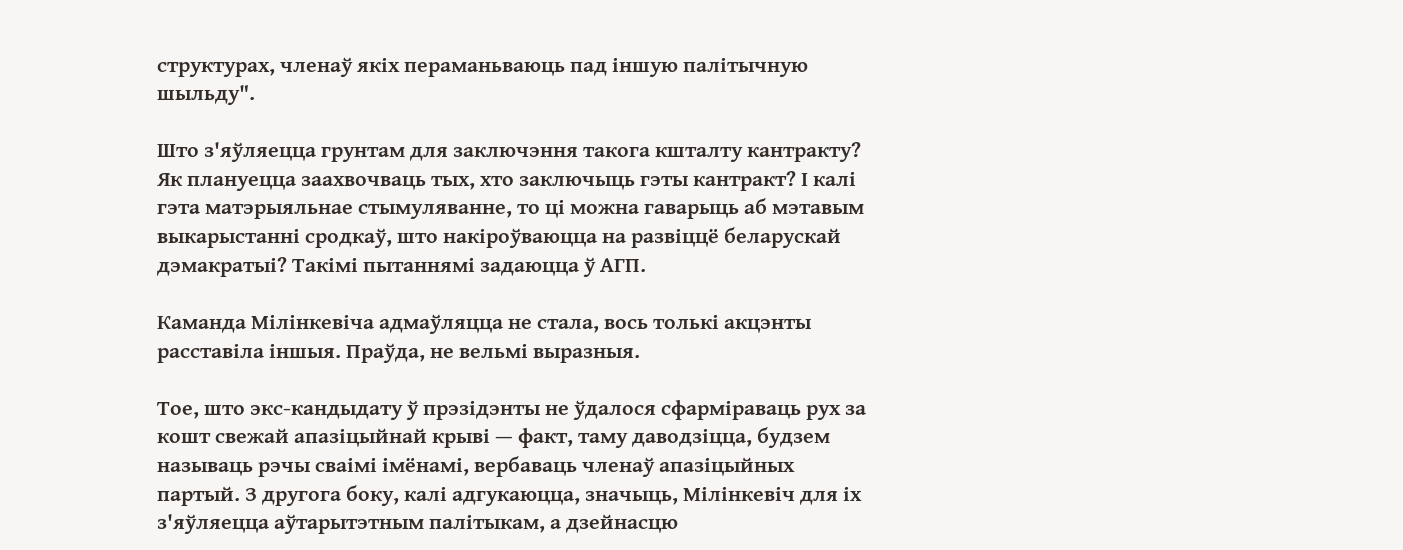структурах, членаў якіх пераманьваюць пад іншую палітычную шыльду".

Што з'яўляецца грунтам для заключэння такога кшталту кантракту? Як плануецца заахвочваць тых, хто заключыць гэты кантракт? І калі гэта матэрыяльнае стымуляванне, то ці можна гаварыць аб мэтавым выкарыстанні сродкаў, што накіроўваюцца на развіццё беларускай дэмакратыі? Такімі пытаннямі задаюцца ў АГП.

Каманда Мілінкевіча адмаўляцца не стала, вось толькі акцэнты расставіла іншыя. Праўда, не вельмі выразныя.

Тое, што экс-кандыдату ў прэзідэнты не ўдалося сфарміраваць рух за кошт свежай апазіцыйнай крыві — факт, таму даводзіцца, будзем называць рэчы сваімі імёнамі, вербаваць членаў апазіцыйных партый. З другога боку, калі адгукаюцца, значыць, Мілінкевіч для іх з'яўляецца аўтарытэтным палітыкам, а дзейнасцю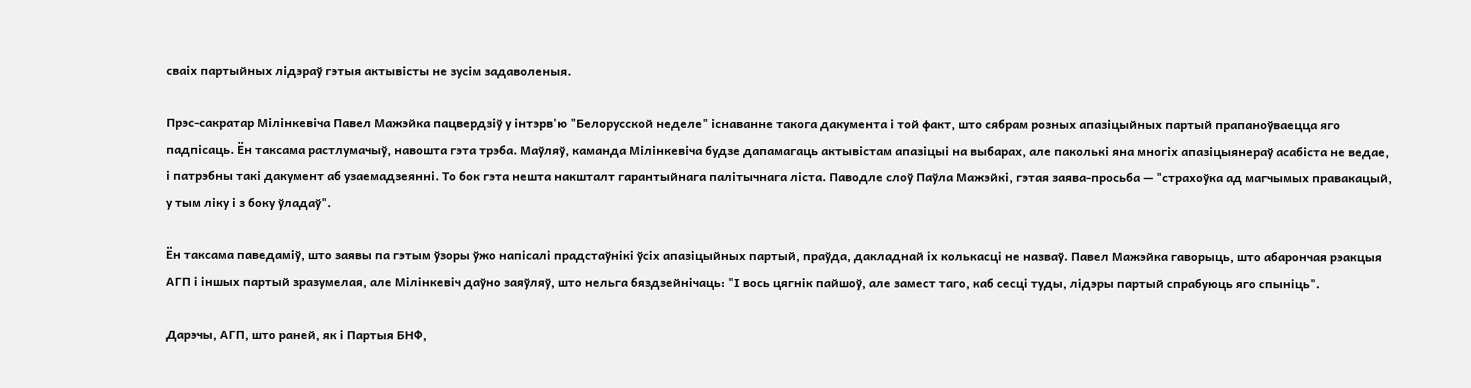сваіх партыйных лідэраў гэтыя актывісты не зусім задаволеныя.

Прэс-сакратар Мілінкевіча Павел Мажэйка пацвердзіў у інтэрв'ю "Белорусской неделе" існаванне такога дакумента і той факт, што сябрам розных апазіцыйных партый прапаноўваецца яго падпісаць. Ён таксама растлумачыў, навошта гэта трэба. Маўляў, каманда Мілінкевіча будзе дапамагаць актывістам апазіцыі на выбарах, але паколькі яна многіх апазіцыянераў асабіста не ведае, і патрэбны такі дакумент аб узаемадзеянні. То бок гэта нешта накшталт гарантыйнага палітычнага ліста. Паводле слоў Паўла Мажэйкі, гэтая заява-просьба — "страхоўка ад магчымых правакацый, у тым ліку і з боку ўладаў".

Ён таксама паведаміў, што заявы па гэтым ўзоры ўжо напісалі прадстаўнікі ўсіх апазіцыйных партый, праўда, дакладнай іх колькасці не назваў. Павел Мажэйка гаворыць, што абарончая рэакцыя АГП і іншых партый зразумелая, але Мілінкевіч даўно заяўляў, што нельга бяздзейнічаць: "І вось цягнік пайшоў, але замест таго, каб сесці туды, лідэры партый спрабуюць яго спыніць".

Дарэчы, АГП, што раней, як і Партыя БНФ,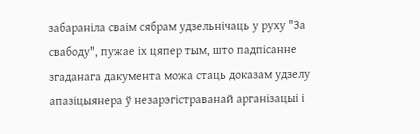забараніла сваім сябрам удзельнічаць у руху "За свабоду", пужае іх цяпер тым, што падпісанне згаданага дакумента можа стаць доказам удзелу апазіцыянера ў незарэгістраванай арганізацыі і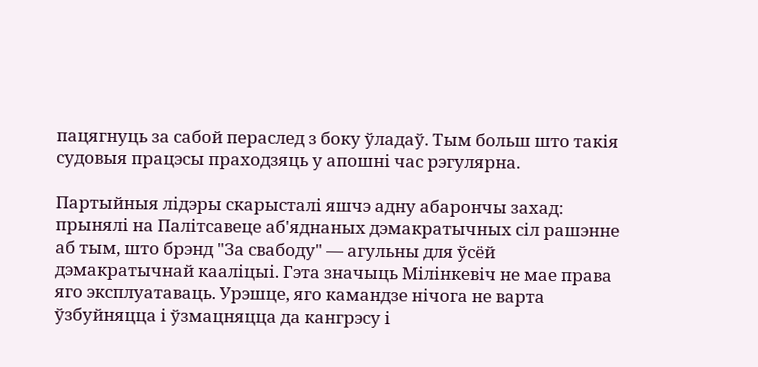пацягнуць за сабой пераслед з боку ўладаў. Тым больш што такія судовыя працэсы праходзяць у апошні час рэгулярна.

Партыйныя лідэры скарысталі яшчэ адну абарончы захад: прынялі на Палітсавеце аб'яднаных дэмакратычных сіл рашэнне аб тым, што брэнд "За свабоду" — агульны для ўсёй дэмакратычнай кааліцыі. Гэта значыць Мілінкевіч не мае права яго эксплуатаваць. Урэшце, яго камандзе нічога не варта ўзбуйняцца і ўзмацняцца да кангрэсу і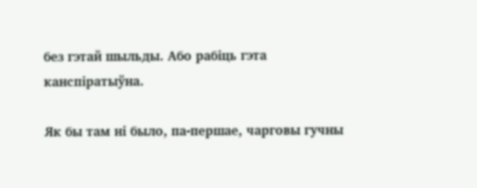без гэтай шыльды. Або рабіць гэта канспіратыўна.

Як бы там ні было, па-першае, чарговы гучны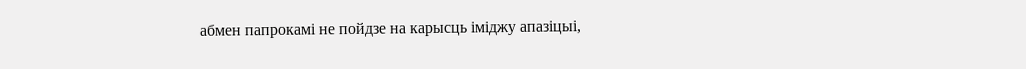абмен папрокамі не пойдзе на карысць іміджу апазіцыі,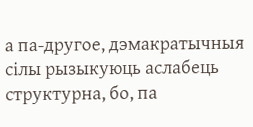а па-другое, дэмакратычныя сілы рызыкуюць аслабець структурна, бо, па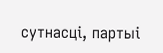сутнасці, партыі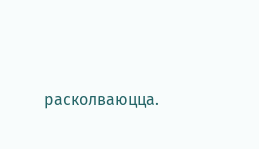расколваюцца.